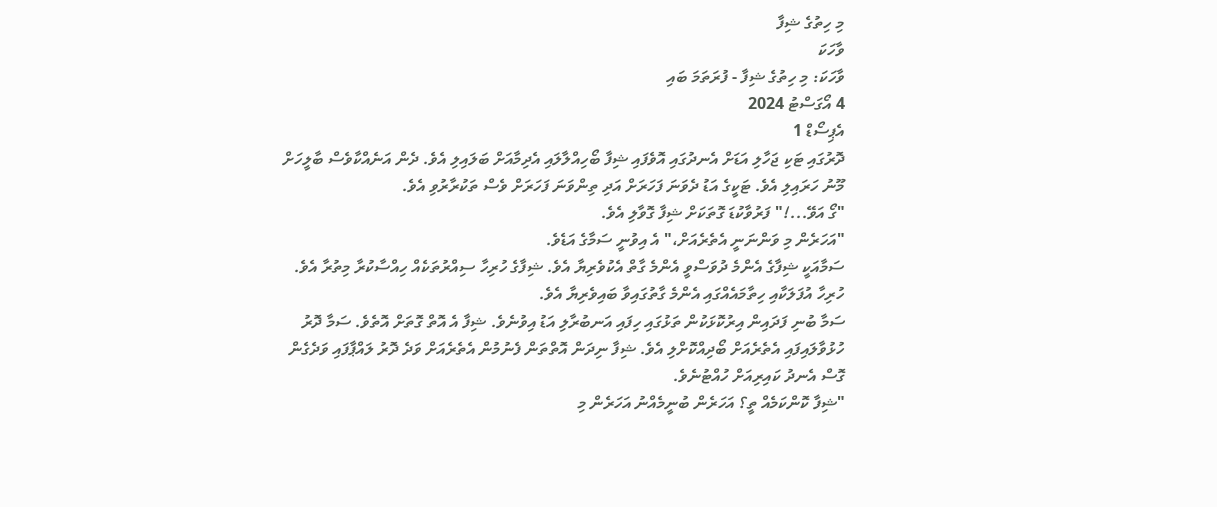މި ހިތުގެ ޝިފާ
ވާހަކަ
ވާހަކަ: މި ހިތުގެ ޝިފާ - ފުރަތަމަ ބައި
4 އޯގަސްޓު 2024
އެޕިސޯޑް 1
ދޮރުގައި ޓަކި ޖަހާލި އަޑަށް އެނދުގައި އޮވެފައި ޝިފާ ބޯހިއްލާލައި އެދިމާއަށް ބަލައިލި އެވެ. ދެން އަނެއްކާވެސް ބާލީހަށް މޫނު ހަރައިލި އެވެ. ޓަކީގެ އަޑު ދެވަނަ ފަހަރަށް އަދި ތިންވަނަ ފަހަރަށް ވެސް ތަކުރާރުވި އެވެ.
"ގޯ އަވޭ...!" ފަރުވާކުޑަ ގޮތަކަށް ޝިފާ ގޮވާލި އެވެ.
"އަހަރެން މި ވަންނަނީ އެތެރެއަށް،" އެ އިވުނީ ސަމާގެ އަޑެވެ.
ސަމާއަކީ ޝިފާގެ އެންމެ ދުވަސްވީ އެންމެ ގާތް އެކުވެރިޔާ އެވެ. ޝިފާގެ ހުރިހާ ސިއްރުތަކެއް ހިއްސާކުރާ މިތުރާ އެވެ. ހުރިހާ އުފަލަކާއި ހިތާމައެއްގައި އެންމެ ގާތުގައިވާ ބައިވެރިޔާ އެވެ.
ސަމާ ބުނި ފަދައިން އިރުކޮޅަކުން ތަޅުގައި ހިފައި އަނބުރާލި އަޑު އިވުނެވެ. ޝިފާ އެ އޮތް ގޮތަށް އޮތެވެ. ސަމާ ދޮރު ހުޅުވާލައިފައި އެތެރެއަށް ބޯދިއްކޮށްލި އެވެ. ޝިފާ ނިދަން އޮތްތަން ފެނުމުން އެތެރެއަށް ވަދެ ދޮރު ލައްޕާފައި ވަދެގެން ގޮސް އެނދު ކައިރިއަށް ހުއްޓުނެވެ.
"ޝިފާ ކޮންކަމެއް ތީ؟ އަހަރެން ބުނީމެއްނު އަހަރެން މި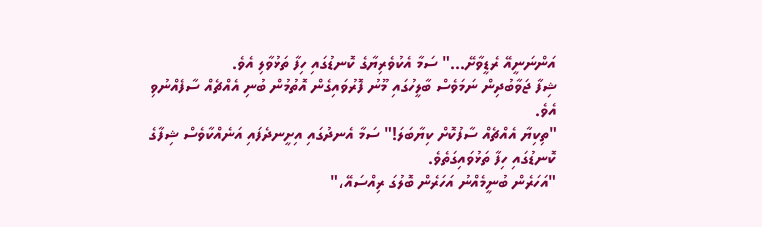އަންނަނީއޭ ރެޑީވާށޭ..." ސަމާ އެކުވެރިޔާގެ ކޮނޑުގައި ހިފާ ތަޅުވާލި އެވެ.
ޝިފާ ޖަވާބުދިން ނަމަވެސް ބާލީހުގައި މޫނު ފޮރުވައިގެން އޮތުމުން ބުނި އެއްޗެއް ސާފެއްނުވި އެވެ.
"ތިކިޔާ އެއްޗެއް ސާފުކޮށް ކިޔާބަލަ!" ސަމާ އެނދުގައި އިށީނދެފައި އަނެއްކާވެސް ޝިފާގެ ކޮނޑުގައި ހިފާ ތަޅުވައިގަތެވެ.
"އަހަރެން ބުނީމެއްނު އަހަރެން ބޮލުގަ ރިއްސައޭ،"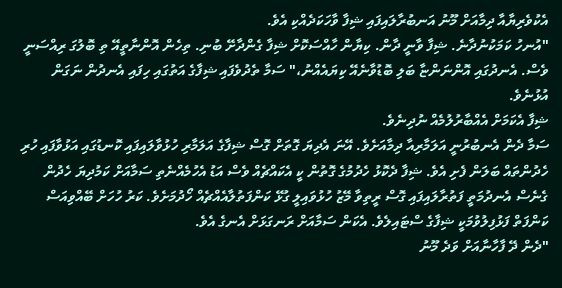އެކުވެރިޔާއާ ދިމާއަށް މޫނު އަނބުރާލައިފައި ޝިފާ ވާހަކަދެއްކި އެވެ.
"އުނހު ކަމަކުނުދާނެ. ޝިފާ ވާނީ ދާން. ކިޔާން ހާއްސަކޮށް ޝިފާ ގެންދާށޭ ބުނި. ތިހެން އޮންނާތީއޭ ތި ބޮލުގަ ރިއްސަނީ ވެސް. އެނދުގައި އޮންނަންޏާ ބަލި ބޮޑުވާނެއޭ ކިޔައެއްނު،" ސަމާ ތެދުވެފައި ޝިފާގެ އަތުގައި ހިފައި އެނދުން ނަގަން އުޅުނެވެ.
ޝިފާ އެކަމަށް އެއްބާރުލުމެއް ނުދިނެވެ.
ސަމާ ދެން އެނބުރުނީ އަލަމާރިއާ ދިމާއަށެވެ. އޭނަ އެދިޔަ ގޮތަށް ގޮސް ޝިފާގެ އަލަމާރި ހުޅުވާލައިފައި ކޮނޑުގައި އަޅުވާފައި ހުރި ހެދުންތައް ބަލަން ފެށި އެވެ. ޝިފާ ދެކޮޅު ހެދުމުގެ ގޮތުން ކީ އެކައްޗެއް ވެސް އަޑު އެހުމެއްނެތި ސަމާއަށް ކަމުދިޔަ ހެދުން ގެނެސް އެނދުމަތީ ފަތުރާލައިފައި ގޮސް ރީތިވާ މޭޒު ހުޅުވައިލީ ގުޅޭ ކަންފަތުލާއެއްޗެއް ހޯދުމަށެވެ. ކަރު ހުހަށް ބޭއްވިއަސް ކަންފަތް ފަޅުފިލުވުމަކީ ޝިފާގެ ސްޓައިލެވެ. އެކަން ސަމާއަށް ރަނގަޅަށް އެނގެ އެވެ.
"ދެން ދޭ ފާހާނާއަށް ވަދެ މޫނު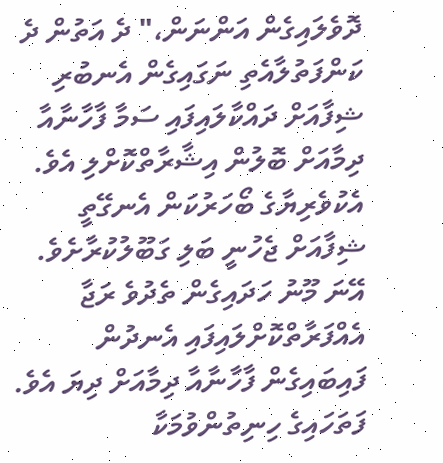ދޮވެލައިގެން އަންނަން،" ދެ އަތުން ދެ ކަންފަތުލާއެތި ނަގައިގެން އެނބުރި ޝިފާއަށް ދައްކާލައިފައި ސަމާ ފާހާނާއާ ދިމާއަށް ބޮލުން އިޝާރާތްކޮށްލި އެވެ.
އެކުވެރިޔާގެ ބޯހަރުކަން އެނގޭތީ ޝިފާއަށް ޖެހުނީ ބަލި ގަބޫލުކުރާށެވެ. އޭނަ މޫނު ހަދައިގެން ތެދުވެ ރަޖާ އެއްފަރާތްކޮށްލައިފައި އެނދުން ފައިބައިގެން ފާހާނާއާ ދިމާއަށް ދިޔަ އެވެ. ފަތަހައިގެ ހިނިތުންވުމަކާ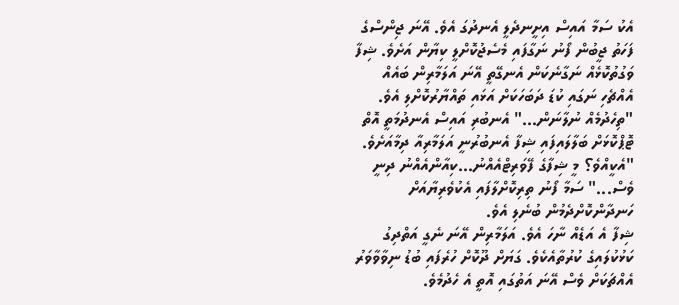އެކު ސަމާ އައިސް އިށީނދެލީ އެނދުގަ އެވެ. އޭނަ ޖިންސްގެ ފަހަތު ޖީބުން ފޯނު ނަގާފައި މެސެޖުކޮށްލީ ކިޔާން އަށެވެ. ޝިފާ ވަގުތުކޮޅެއް ނަގާނެކަން އެނގޭތީ އޭނަ އަލަމާރިން ބައެއް އެއްޗެހި ނަގައި ކުޑަ ދަބަހަކަށް އަޅައި ތައްޔާރުކޮށްލި އެވެ.
"ތިހެދުމެއް ނުލާނަން..." އެނބުރި އައިސް އެނދުމަތީ އޮތް ޓޮޕްކޮޅަށް ބަލާލައިފައި ޝިފާ އެނބުރުނީ އަލަމާރިއާ ދިމާއަށެވެ.
"އެކީއްވެ؟ މީ ޝިފާގެ ފޭވަރިޓްއެއްނު...ކިއާންއެއްނު ދިނީ ވެސް..." ސަމާ ފޯނު ތިރިކޮށްލާފައި އެކުވެރިޔާއަށް ހަނދާންކޮށްދެމުން ބުނެލި އެވެ.
ޝިފާ އެ އަޑެއް ނާހަ އެވެ. އަލަމާރިން އޭނަ ނެގީ އަތްދިގު ކަޅުކުލައިގެ ކުރުތާއެކެވެ. ގަޔަށް ދޫކޮށް ހުރެފައި ބުޑު ނިވާވާވަރު އެއްޗަކަށް ވެސް އޭނަ އަތުގައި އޮތީ އެ ހެދުމެވެ.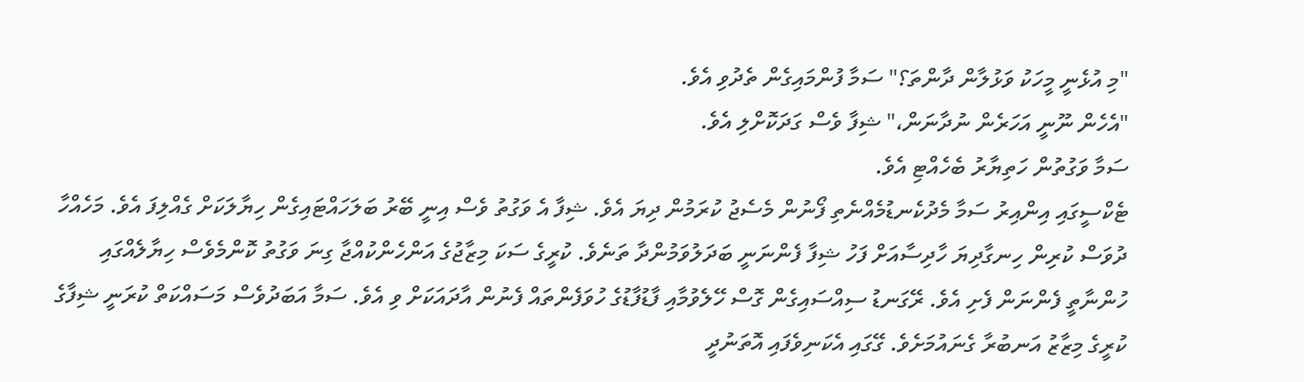"މި އުޅެނީ މީހަކު ވަޅުލާން ދާންތަ؟" ސަމާ ފުންމައިގެން ތެދުވި އެވެ.
"އެހެން ނޫނީ އަހަރެން ނުދާނަން،" ޝިފާ ވެސް ގަދަކޮށްލި އެވެ.
ސަމާ ވަގުތުން ހަތިޔާރު ބެހެއްޓި އެވެ.
ޓެކްސީގައި އިންއިރު ސަމާ މެދުކެނޑުމެއްނެތި ފޯނުން މެސެޖު ކުރަމުން ދިޔަ އެވެ. ޝިފާ އެ ވަގުތު ވެސް އިނީ ބޭރު ބަލަހައްޓައިގެން ހިޔާލަކަށް ގެއްލިފަ އެވެ. މަހެއްހާ ދުވަސް ކުރިން ހިނގާދިޔަ ހާދިސާއަށް ފަހު ޝިފާ ފެންނަނީ ބަދަލުވަމުންދާ ތަނެވެ. ކުރީގެ ސަކަ މިޒާޖުގެ އަންހެންކުއްޖާ ގިނަ ވަގުތު ކޮންމެވެސް ހިޔާލެއްގައި ހުންނާތީ ފެންނަން ފެށި އެވެ. ރޭގަނޑު ސިއްސައިގެން ގޮސް ހޭލެވުމާއި ފާޑުފާޑުގެ ހުވަފެންތައް ފެނުން އާދައަކަށް ވި އެވެ. ސަމާ އަބަދުވެސް މަސައްކަތް ކުރަނީ ޝިފާގެ ކުރީގެ މިޒާޒު އަނބުރާ ގެނައުމަށެވެ. ގޭގައި އެކަނިވެފައި އޮތަނުދީ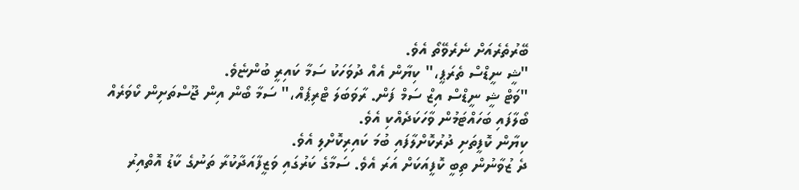ބޭރުތެރެއަށް ނެރެވޭތޯ އެވެ.
"ޝީ ނީޑްސް ތެރަޕީ،" ކިޔާން އެއް ދުވަހަކު ސަމާ ކައިރީ ބުންޏެވެ.
"ވަޓް ޝީ ނީޑްސް އިޒް ސަމް ފަން. ރާވަބަލަ ޓްރިޕެއް،" ސަމާ ބޯން އިން ޖޫސްތަށިން ކޯވަރެއް ބޯލާފައި ބަހައްޓަމުން ވާހަކަދެއްކި އެވެ.
ކިޔާން ކޮފީތަށި ދުރުކޮށްލާފައި ބުމަ ކައިރިކޮށްލި އެވެ.
ދެ ޒުވާނުން ތިބީ ކޮފީއަކަށް އަރަ އެވެ. ސަމާގެ ކަރުގައި ވަޒީފާއަދާކުރާ ތަނުގެ ކާޑު އޮތްއިރު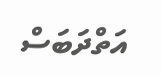އަތްދަބަސް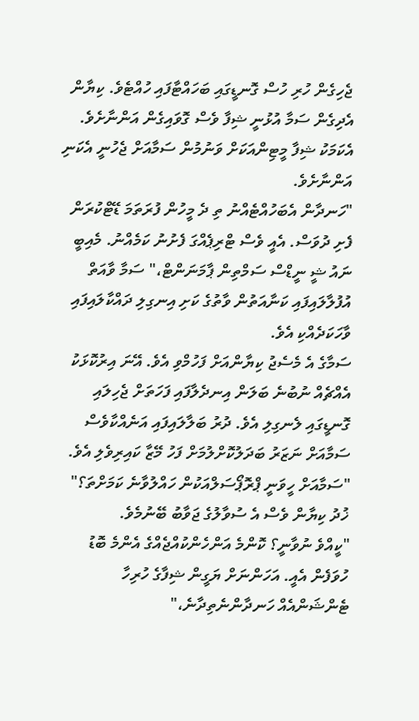ޖެހިގެން ހުރި ހުސް ގޮނޑީގައި ބަހައްޓާފައި ހުއްޓެވެ. ކިޔާން އެދިގެން ސަމާ އުޅުނީ ޝިފާ ވެސް ގޮވައިގެން އަންނާށެވެ. އެކަމަކު ޝިފާ މީޓިންއަކަށް ވަނުމުން ސަމާއަށް ޖެހުނީ އެކަނި އަންނާށެވެ.
"ހަނދާން އެބަހުއްޓެއްނު ތި ދެ މީހުން ފުރަތަމަ ޑޭޓްކުރަން ފެށި ދުވަސް. އެއީ ވެސް ޓްރިޕެއްގަ ފެށުނު ކަމެއްނު. މެއިބީ ނައު ޝީ ނީޑްސް ސަމްތިން ޕާމަނަންޓް،" ސަމާ ވާއަތް އުފުލާލައިފައި ކަނާއަތުން ވާތުގެ ކަށި އިނގިލި ދައްކާލައިފައި ވާހަކަދެއްކި އެވެ.
ސަމާގެ އެ މެސެޖު ކިޔާންއަށް ފަހުމްވި އެވެ. އޭނަ އިރުކޮޅަކު އެއްޗެއް ނުބުނެ ބަލަން އިނދެލާފައި ފަހަތަށް ޖެހިލައި ގޮނޑީގައި ލެނގިލި އެވެ. ދުރު ބަލާލައިފައި އަނެއްކާވެސް ސަމާއަށް ނަޒަރު ބަދަލުކޮށްލުމަށް ފަހު މޭޒާ ކައިރިވެލި އެވެ.
"ސަމާއަށް ހީވަނީ ޕްރޮޕޯސަލްއަކުން ހައްލުވާނެ ކަމަށްތަ؟" ޚުދު ކިޔާން ވެސް އެ ސުވާލުގެ ޖަވާބު ބޭނުމެވެ.
"ކީއްވެ ނުވާނީ؟ ކޮންމެ އަންހެންކުއްޖެއްގެ އެންމެ ބޮޑު ހުވަފެން އެއީ. އަހަންނަށް ޔަގީން ޝިފާގެ ހުރިހާ ޓެންޝަންއެއް ހަނދާންނެތިދާނެ،"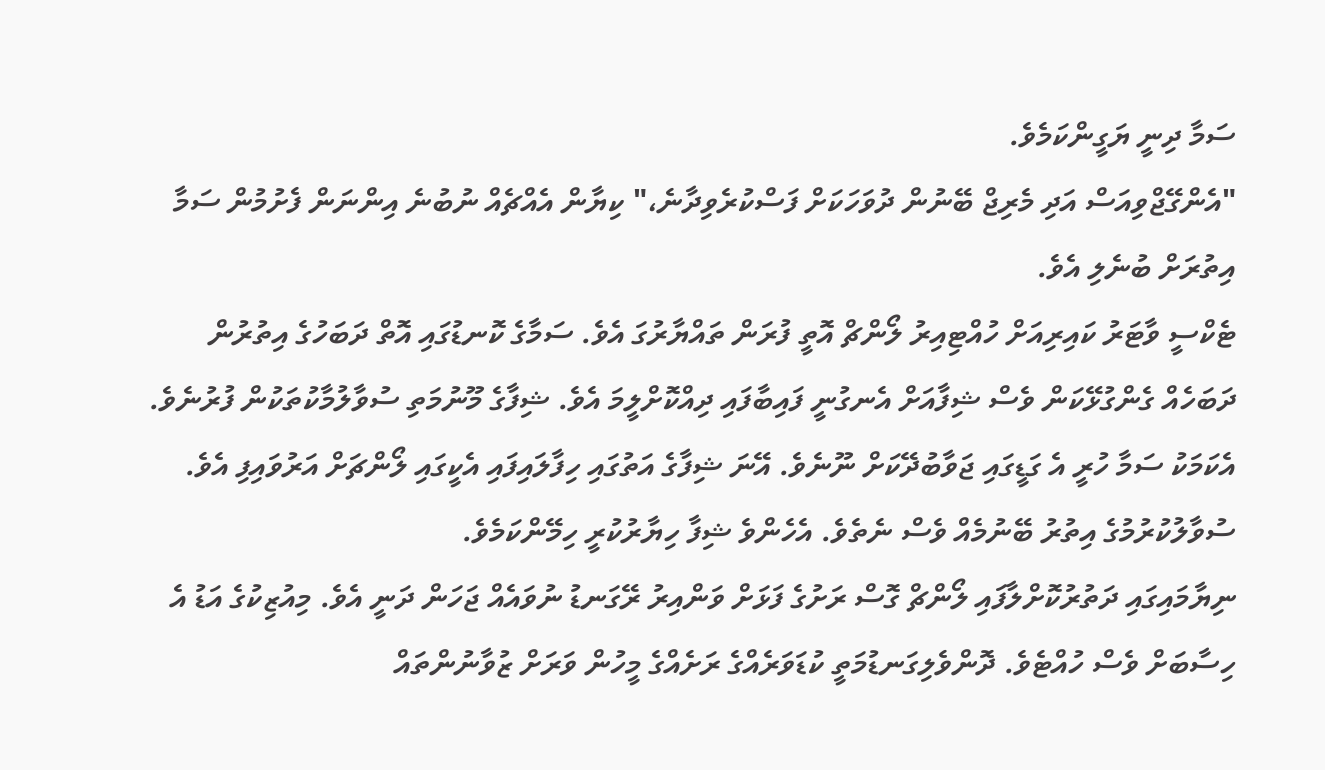ސަމާ ދިނީ ޔަގީންކަމެވެ.
"އެންގޭޖްވިއަސް އަދި މެރިޖް ބޭނުން ދުވަހަކަށް ފަސްކުރެވިދާނެ،" ކިޔާން އެއްޗެއް ނުބުނެ އިންނަން ފެށުމުން ސަމާ އިތުރަށް ބުނެލި އެވެ.
ޓެކްސީ ވާޓަރު ކައިރިއަށް ހުއްޓިއިރު ލޯންޗް އޮތީ ފުރަން ތައްޔާރުގަ އެވެ. ސަމާގެ ކޮނޑުގައި އޮތް ދަބަހުގެ އިތުރުން ދަބަހެއް ގެންގުޅޭކަން ވެސް ޝިފާއަށް އެނގުނީ ފައިބާފައި ދިއްކޮށްލީމަ އެވެ. ޝިފާގެ މޫނުމަތި ސުވާލުމާކުތަކުން ފުރުނެވެ. އެކަމަކު ސަމާ ހުރީ އެ ގަޑީގައި ޖަވާބުދޭކަށް ނޫނެވެ. އޭނަ ޝިފާގެ އަތުގައި ހިފާލައިފައި އެކީގައި ލޯންޗަށް އަރުވައިފި އެވެ. ސުވާލުކުރުމުގެ އިތުރު ބޭނުމެއް ވެސް ނެތެވެ. އެހެންވެ ޝިފާ ހިޔާރުކުރީ ހިމޭންކަމެވެ.
ނިޔާމައިގައި ދަތުރުކޮށްލާފައި ލޯންޗް ގޮސް ރަށުގެ ފަޅަށް ވަންއިރު ރޭގަނޑު ނުވައެއް ޖަހަން ދަނީ އެވެ. މިއުޒިކުގެ އަޑު އެ ހިސާބަށް ވެސް ހުއްޓެވެ. ދޮންވެލިގަނޑުމަތީ ކުޑަވަރެއްގެ ރަށެއްގެ މީހުން ވަރަށް ޒުވާނުންތައް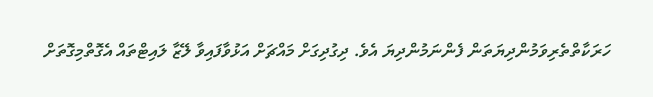ހަރަކާތްތެރިވަމުންދިޔަތަން ފެންނަމުންދިޔަ އެވެ. ދިގުދިގަށް މައްޗަށް އަޅުވާފައިވާ ލޭޒާ ލައިޓްތައް އެގޮތްމިގޮތަށް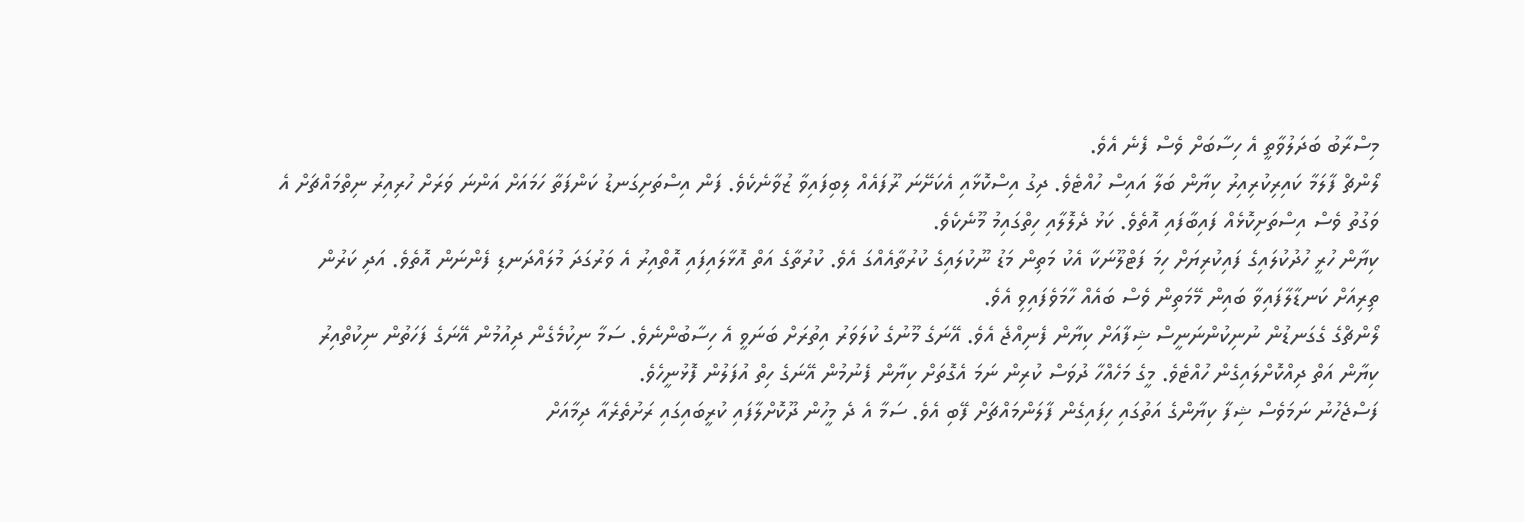މިސްރާބު ބަދަލުވާތީ އެ ހިސާބަށް ވެސް ފެނެ އެވެ.
ލޯންޗް ފާލަމާ ކައިރިކުރިއިރު ކިޔާން ބަލާ އައިސް ހުއްޓެވެ. ދިގު އިސްކޮޅާއި އެކަށޭނަ ރޫފައެއް ލިބިފައިވާ ޒުވާނެކެވެ. ފަން އިސްތަށިގަނޑު ކަންފަތާ ހަމައަށް އަންނަ ވަރަށް ހުރިއިރު ނިތްމައްޗަށް އެ ވަގުތު ވެސް އިސްތަށިކޮޅެއް ފައިބާފައި އޮތެވެ. ކަޅު ދެލޮލާއި ހިތްގައިމު މޫނެކެވެ.
ކިޔާން ހުރީ ހުދުކުލައިގެ ފައިކުރިޔަށް ހިމަ ފަޓްލޫނަކާ އެކު މަތިން މަޑު ނޫކުލައިގެ ކުރުތާއެއްގަ އެވެ. ކުރުތާގެ އަތް އޮޅާލައިފައި އޮތްއިރު އެ ވަރުގަދަ މުލައްދަނޑި ފެންނަން އޮތެވެ. އަދި ކަރުން ތިރިއަށް ކަނޑާލާފައިވާ ބައިން މޭމަތިން ވެސް ބައެއް ހާމަވެފައިވި އެވެ.
ލޯންޗްގެ ގެގަނޑުން ނުނިކުންނަނީސް ޝިފާއަށް ކިޔާން ފެނިއްޖެ އެވެ. އޭނަގެ މޫނުގެ ކުލަވަރު އިތުރަށް ބަނަވީ އެ ހިސާބުންނެވެ. ސަމާ ނިކުމެގެން ދިއުމުން އޭނަގެ ފަހަތުން ނިކުތްއިރު ކިޔާން އަތް ދިއްކޮށްލައިގެން ހުއްޓެވެ. މީގެ މަހެއްހާ ދުވަސް ކުރިން ނަމަ އެގޮތަށް ކިޔާން ފެނުމުން އޭނަގެ ހިތް އުފަލުން ފޮޅުނީހެވެ.
ފަސްޖެހުނު ނަމަވެސް ޝިފާ ކިޔާންގެ އަތުގައި ހިފައިގެން ފާލަންމައްޗަށް ފޭބި އެވެ. ސަމާ އެ ދެ މީހުން ދޫކޮށްލާފައި ކުރީބައިގައި ރަށުތެރެއާ ދިމާއަށް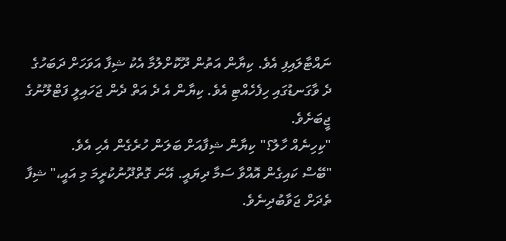ނައްޓާލައިފި އެވެ. ކިޔާން އަތުން ދޫކޮށްލުމާ އެކު ޝިފާ އަވަހަށް ދަބަހުގެ ދެ ވާގަނޑުގައި ހިފެހެއްޓި އެވެ. ކިޔާން އެ ދެ އަތް ދެން ޖަހައިލީ ފަޓްލޫނުގެ ޖީބަށެވެ.
"ކިހިނެއް ހާލު؟" ކިޔާން ޝިފާއަށް ބަލަން ހުރެގެން އެހި އެވެ.
"ބޭސް ކައިގެން އޮއްވާ ސަމާ ދިޔައީ. އޭނަ ގޮތްދޫނުކުރީމަ މި އައީ،" ޝިފާ ތެދަށް ޖަވާބުދިނެވެ.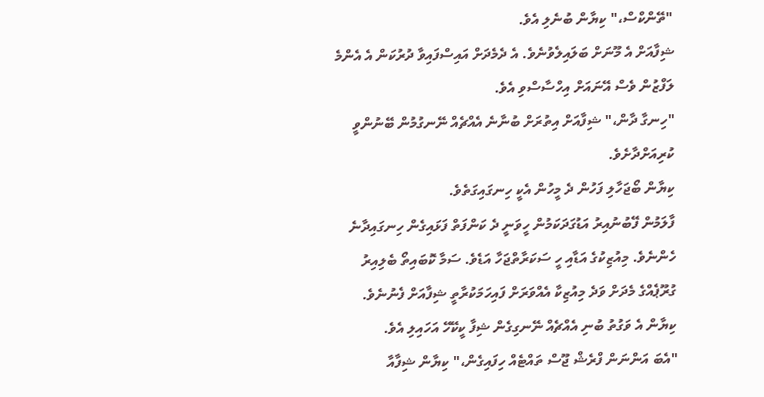"ތޭންކްސް،" ކިޔާން ބުނެލި އެވެ.
ޝިފާއަށް އެ މޫނަށް ބަލައިލެވުނެވެ. އެ ދެމެދަށް އައިސްފައިވާ ދުރުކަން އެ އެންމެ ލަފްޒުން ވެސް އޭނައަށް އިހްސާސްވި އެވެ.
"ހިނގާ ދާން،" ޝިފާއަށް އިތުރަށް ބުނާނެ އެއްޗެއް ނޭނގުމުން ބޭނުންވީ ކުރިއަށްދާށެވެ.
ކިޔާން ބޯޖަހާލި ފަހުން ދެ މީހުން އެކީ ހިނގައިގަތެވެ.
ފާލަމުން ފޭބުނުއިރު އަޑުގަދަކަމުން ހީވަނީ ދެ ކަންފަތް ފަޅައިގެން ހިނގައިދާނެ ހެންނެވެ. މިއުޒިކުގެ އަޑާއި ހީ ސަކަރާތްޖަހާ އަޑެވެ. ސަމާ ކޮބައިތޯ ބެލިއިރު ގުރޫޕެއްގެ މެދަށް ވަދެ މިއުޒިކާ އެއްވަރަށް ފައިހަމަކުރާތީ ޝިފާއަށް ފެނުނެވެ. ކިޔާން އެ ވަގުތު ބުނި އެއްޗެއް ނޭނގިގެން ޝިފާ ކީކޭހޭ އަހައިލި އެވެ.
"އެބަ އަންނަން ފްރެޝް ޖޫސް ތައްޓެއް ހިފައިގެން،" ކިޔާން ޝިފާއާ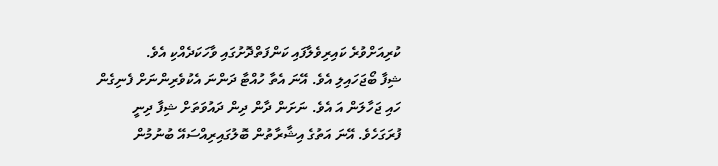ކުރިއަށްވުރެ ކައިރިވެލާފައި ކަންފަތްދޮށުގައި ވާހަކަދެއްކި އެވެ.
ޝިފާ ބޯޖަހައިލި އެވެ. އޭނަ އެތާ ހުއްޓާ ދަންނަ އެކުވެރިންނަށް ފެނިގެން ހައި ޖަހާލަން އަ އެވެ. ނަށަން ދާން ދިން ދައުވަތަށް ޝިފާ ދިނީ ފުރަގަހެވެ. އޭނަ އަތުގެ އިޝާރާތުން ބޮލުގައިރިއްސައޭ ބުނުމުން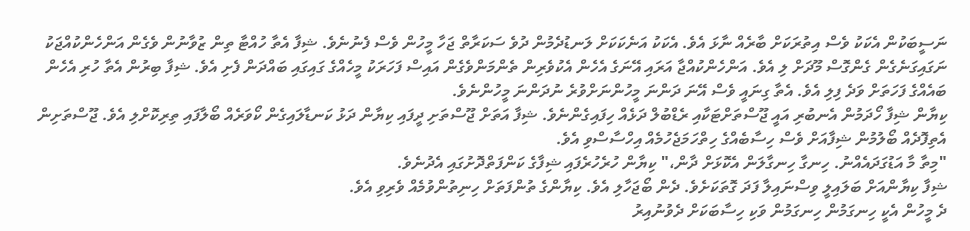ނަސީބަކުން އެކަކު ވެސް އިތުރަކަށް ބާރެއް ނާޅަ އެވެ. އެކަކު އަނެކަކަށް ލަނޑުދެމުން ދުވެ ސަކަރާތް ޖަހާ މީހުން ވެސް ފެނުނެވެ. ޝިފާ އެތާ ހުއްޓާ ތިން ޒުވާނުން ވެގެން އަންހެންކުއްޖަކު ނަގައިގަނެގެން ގެންގޮސް މޫދަށް ލި އެވެ. އަންހެންކުއްޖާ އަރައި އޭނަގެ އެހެން އެކުވެރިން ތެންމަންވެގެން އައިސް ފަހަރަކު މީހެއްގެ ގައިގައި ބައްދަން ފެށި އެވެ. ޝިފާ ބިރުން އެތާ ހުރި އެހެން ބައެއްގެ ފަހަތަށް ވަދެ ފިލި އެވެ. އެތާ ގިނައީ ވެސް އޭނަ ދަންނަ މީހުންނަށްވުރެ ނުދަންނަ މީހުންނެވެ.
ކިޔާން ޝިފާ ހޯދަމުން އެނބުރި އައީ ޖޫސްތަށްޓަކާއި ރެޑްބުލް ދަޅެއް ހިފައިގެންނެވެ. ޝިފާ އަތަށް ޖޫސްތަށި ދީފައި ކިޔާން ދަޅު ކަނޑާލައިގެން ކޯވަރެއް ބޯލާފައި ތިރިކޮށްލި އެވެ. ޖޫސްތަށިން އެތިފޮދެއް ބޯލުމުން ޝިފާއަށް ވެސް ހިސާބެއްގެ ހިތްހަމަޖެހުމެއް އިހްސާސްވި އެވެ.
"މިތާ މާ އަޑުގަދައެއްނު. ހިނގާ ހިނގާލަން އެކޮޅަށް ދާން،" ކިޔާން ހުރެހުރެފައި ޝިފާގެ ކަންފަތްދޮށުގައި އެދުނެވެ.
ޝިފާ ކިޔާންއަށް ބަލައިލީ ވިސްނައިލާ ފަދަ ގޮތަކަށެވެ. ދެން ބޯޖަހާލި އެވެ. ކިޔާންގެ ތުންފަތަށް ހިނިތުންވުމެއް ވެރިވި އެވެ.
ދެ މީހުން އެކީ ހިނގަމުން ހިނގަމުން ވަކި ހިސާބަކަށް ދެވުނުއިރު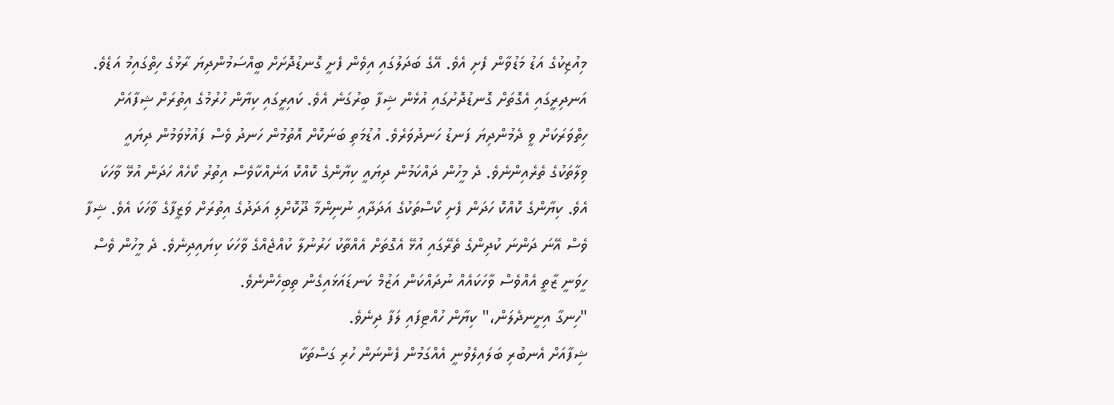މިއުޒިކުގެ އަޑު މަޑުވާން ފެށި އެވެ. އޭގެ ބަދަލުގައި އިވެން ފެށީ ގޮނޑުދޮށަށް ބީއްސަމުންދިޔަ ރާޅުގެ ހިތްގައިމު އަޑެވެ. އަނދިރީގައި އެގޮތަށް ގޮނޑުދޮށުގައި އުޅެން ޝިފާ ބިރުގަނެ އެވެ. ކައިރީގައި ކިޔާން ހުރުމުގެ އިތުރަށް ޝިފާއަށް ހިތްވަރަކަށް ވީ ދެމުންދިޔަ ފަނޑު ހަނދުވަރެވެ. އުޑުމަތި ބަނަކޮށް އޮތުމުން ހަނދު ވެސް ފައުޅުވަމުން ދިޔައީ ވިލާތަކުގެ ތެރެއިންނެވެ. ދެ މީހުން ދައްކަމުން ދިޔައީ ކިޔާންގެ ކޮއްކޮ އަނެއްކާވެސް އިތުރު ކޯހެއް ހަދަން އުޅޭ ވާހަކަ އެވެ. ކިޔާންގެ ކޮއްކޮ ހަދަން ފެށި ކޯސްތަކުގެ އަދަދާއި ނުނިންމާ ދޫކޮށްލި އަދަދުގެ އިތުރަށް ވަޒީފާގެ ވާހަކަ އެވެ. ޝިފާ ވެސް އޭނަ ދަންނަ ކުދިންގެ ތެރޭގައި އުޅޭ އެގޮތަށް އެއްތާކު ހަރުނުލާ ކުއްޖެއްގެ ވާހަކަ ކިޔައިދިނެވެ. ދެ މީހުން ވެސް ހީވަނީ ޒާތީ އެއްވެސް ވާހަކައެއް ނުދައްކަން އަޒުމް ކަނޑައަޅައިގެން ތިބިހެންނެވެ.
"ހިނގާ އިށީނދެލަން،" ކިޔާން ހުއްޓިފައި ލަފާ ދިނެވެ.
ޝިފާއަށް އެނބުރި ބަލައިލެވުނީ އެއްގަމުން ފެންނަން ހުރި ގަސްތަކާ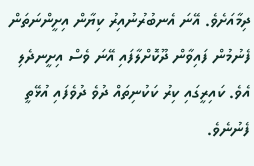ދިމާއަށެވެ. އޭނަ އެނބުރުނުއިރު ކިޔާން އިށީންނަތަން ފެނުމުން ފައިވާން ދޫކޮށްލާފައި އޭނަ ވެސް އިށީނދެލި އެވެ. ކައިރީގައި ކިރު ކަކުނިތައް ދުވެ ދުވެފައި އުޅޭތީ ފެނުނެވެ.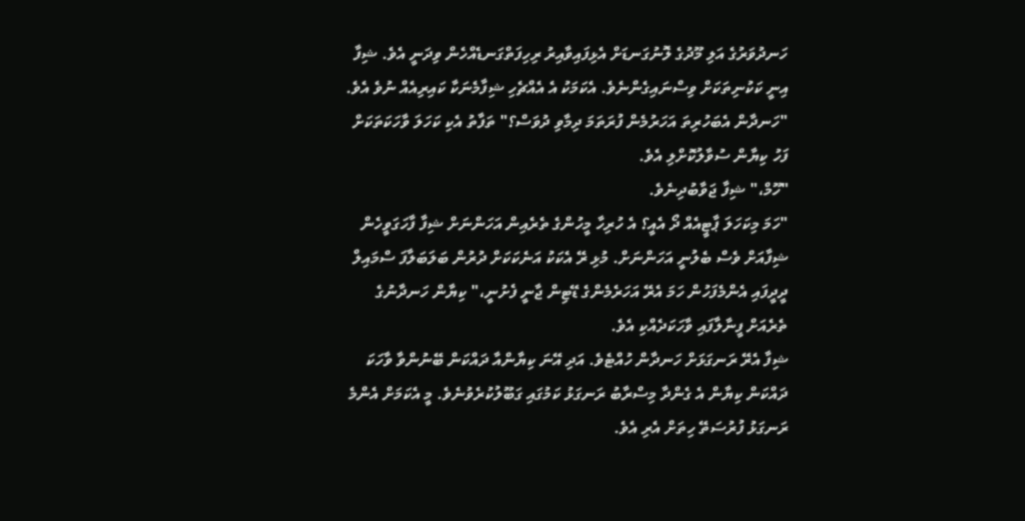ހަނދުވަރުގެ އަލި މޫދުގެ ލޮނުގަނޑަށް އެޅިފައިވާއިރު ރިހިފަތްގަނޑެއްހެން ވިދަނީ އެވެ. ޝިފާ އިނީ ކަކުނިތަކަށް ވިސްނައިގެންނެވެ. އެކަމަކު އެ އެއްޗެހި ޝިފާމެނަކާ ކައިރިއެއް ނުވެ އެވެ.
"ހަނދާން އެބަހުރިތަ އަހަރުމެން ފުރަތަމަ ދިމާވި ދުވަސް؟" ތަފާތު އެކި ކަހަލަ ވާހަކަތަކަށް ފަހު ކިޔާން ސުވާލުކޮށްލި އެވެ.
"ހޫމް،" ޝިފާ ޖަވާބުދިނެވެ.
"ހަމަ މިކަހަލަ ޕާޓީއެއް ދޯ އެއީ؟ އެ ހުރިހާ މީހުންގެ ތެރެއިން އަހަންނަށް ޝިފާ ފާހަގަވީހެން ޝިފާއަށް ވެސް ބެލުނީ އަހަންނަށް. މުޅި ރޭ އެކަކު އަނެކަކަށް ދުރުން ބަލަބަލާފަ ސްމައިލް ދީދީފައި އެންމެފަހުން ހަމަ އެރޭ އަހަރެމެންގެ ޑޭޓިން ޖާނީ ފެށުނީ،" ކިޔާން ހަނދާނުގެ ތެރެއަށް ފީނާލާފައި ވާހަކަދެއްކި އެވެ.
ޝިފާ އެރޭ ރަނގަޅަށް ހަނދާން ހުއްޓެވެ. އަދި އޭނަ ކިޔާންއާ ދައްކަން ބޭނުންވާ ވާހަކަ ދައްކަން ކިޔާން އެ ގެންދާ މިސްރާބު ރަނގަޅު ކަމުގައި ގަބޫލުކުރެވުނެވެ. މީ އެކަމަށް އެންމެ ރަނގަޅު ފުރުސަތޭ ހިތަށް އެރި އެވެ.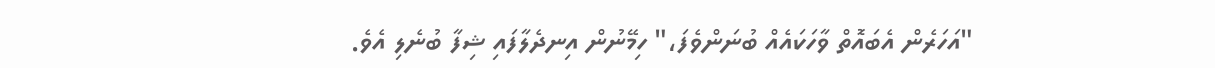"އަހަރެން އެބައޮތް ވާހަކައެއް ބުނަންވެފަ،" ހިމޭނުން އިނދެލާފައި ޝިފާ ބުނެލި އެވެ.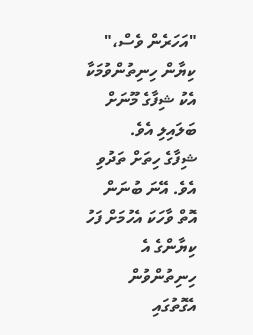"އަހަރެން ވެސް،" ކިޔާން ހިނިތުންވުމަކާ އެކު ޝިފާގެ މޫނަށް ބަލައިލި އެވެ.
ޝިފާގެ ހިތަށް ތަދުވި އެވެ. އޭނަ ބުނަން އޮތް ވާހަކަ އެހުމަށް ފަހު ކިޔާންގެ އެ ހިނިތުންވުން އެގޮތުގައި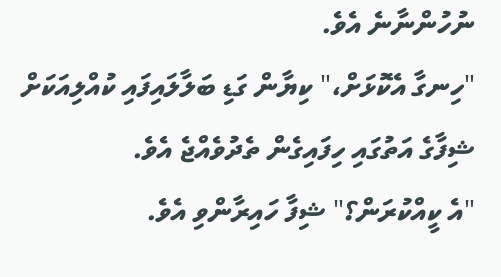ނުހުންނާނެ އެވެ.
"ހިނގާ އެކޮޅަށް،" ކިޔާން ގަޑި ބަލާލައިފައި ކުއްލިއަކަށް ޝިފާގެ އަތުގައި ހިފައިގެން ތެދުވެއްޖެ އެވެ.
"އެ ކީއްކުރަން؟" ޝިފާ ހައިރާންވި އެވެ.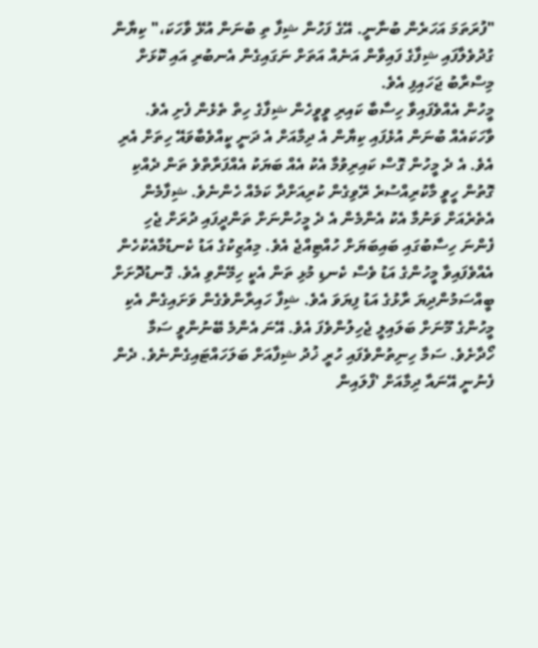"ފުރަތަމަ އަހަރެން ބުނާނީ. އޭގެ ފަހުން ޝިފާ ތި ބުނަން އުޅޭ ވާހަކަ،" ކިޔާން ގުދުވެލާފައި ޝިފާގެ ފައިވާން އަނެއް އަތަށް ނަގައިގެން އެނބުރި އައި ކޮޅަށް މިސްރާބު ޖަހައިފި އެވެ.
މީހުން އެއްވެފައިވާ ހިސާބާ ކައިރި ވީވީހެން ޝިފާގެ ހިތް ތެޅެން ފެށި އެވެ. ވާހަކައެއް ބުނަން އުޅެފައި ކިޔާން އެ ދިމާއަށް އެ ދަނީ ކީއްވެބާވައޭ ހިތަށް އެރި އެވެ. އެ ދެ މީހުން ގޮސް ކައިރިވުމާ އެކު އެއް ބަޔަކު އެއްފަރާތްވެ ތަން ދެއްކި ގޮތުން ހީވީ މާކުރިއްސުރެ ރޭވިގެން ކުރިއަށްދާ ކަމެއް ހެންނެވެ. ޝިފާމެން އެތެރެއަށް ވަނުމާ އެކު އެންމެން އެ ދެ މީހުންނަށް ތަންދީފައި ދުރަށް ޖެހި ފެންނަ ހިސާބުގައި ބައިބަޔަށް ހުއްޓިއްޖެ އެވެ. މިއުޒިކުގެ އަޑު ކެނޑުމާއެކުހެން އެއްވެފައިވާ މީހުންގެ އަޑު ވެސް ކެނޑި މުޅި ތަން އެކީ ހިމޭންވި އެވެ. ގޮނޑުދޮށަށް ބީއްސަމުންދިޔަ ރާޅުގެ އަޑު ފިޔަވަ އެވެ. ޝިފާ ހައިރާންވެގެން ވަށައިގެން އެކި މީހުންގެ މޫނަށް ބަލައިލީ ޖެހިލުންވެފަ އެވެ. އޭނަ އެންމެ ބޭނުންވީ ސަމާ ހޯދާށެވެ. ސަމާ ހިނިތުންވެފައި ހުރީ ޚުދު ޝިފާއަށް ބަލަހައްޓައިގެންނެވެ. ދެން ފެނުނީ އޭނައާ ދިމާއަށް 'ފްލައިން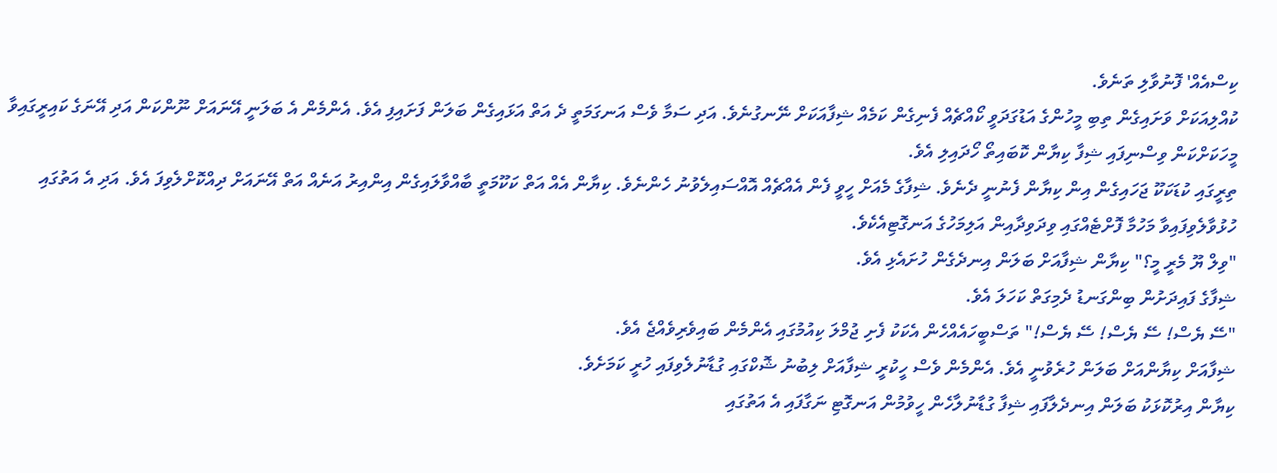ކިސްއެއް' ފޮނުވާލި ތަނެވެ.
ކުއްލިއަކަށް ވަށައިގެން ތިބި މީހުންގެ އަޑުގަދަވީ ކޯއްޗެއް ފެނިގެން ކަމެއް ޝިފާއަކަށް ނޭނގުނެވެ. އަދި ސަމާ ވެސް އަނގަމަތީ ދެ އަތް އަޅައިގެން ބަލަން ފަށައިފި އެވެ. އެންމެން އެ ބަލަނީ އޭނައަށް ނޫންކަން އަދި އޭނަގެ ކައިރީގައިވާ މީހަކަށްކަން ވިސްނިފައި ޝިފާ ކިޔާން ކޮބައިތޯ ހޯދައިލި އެވެ.
ތިރީގައި ކުޑަކަކޫ ޖަހައިގެން އިން ކިޔާން ފެނުނީ ދެނެވެ. ޝިފާގެ މެއަށް ހީވީ ފެން އެއްޗެއް އޮއްސައިލެވުނު ހެންނެވެ. ކިޔާން އެއް އަތް ކަކޫމަތީ ބާއްވާލައިގެން އިންއިރު އަނެއް އަތް އޭނައަށް ދިއްކޮށްލެވިފަ އެވެ. އަދި އެ އަތުގައި ހުޅުވާލެވިފައިވާ މަހުމާ ފޮށްޓެއްގައި ވިދަވިދާއިން އަލިމަހުގެ އަނގޮޓިއެކެވެ.
"ވިލް ޔޫ މެރީ މީ؟" ކިޔާން ޝިފާއަށް ބަލަން އިނދެގެން ހުށައެޅި އެވެ.
ޝިފާގެ ފައިދަށުން ބިންގަނޑު ދެމިގަތް ކަހަލަ އެވެ.
"ސޭ ޔެސް! ސޭ ޔެސް! ސޭ ޔެސް!" ތަސްބީހައެއްހެން އެކަކު ފެށި ޖުމްލަ ކިއުމުގައި އެންމެން ބައިވެރިވެއްޖެ އެވެ.
ޝިފާއަށް ކިޔާންއަށް ބަލަން ހުރެވުނީ އެވެ. އެންމެން ވެސް ހީކުރީ ޝިފާއަށް ލިބުނު ޝޮކްގައި ގުޑާނުލެވިފައި ހުރީ ކަމަށެވެ.
ކިޔާން އިރުކޮޅަކު ބަލަން އިނދެލާފައި ޝިފާ ގުޑާނުލާހެން ހީވުމުން އަނގޮޓި ނަގާފައި އެ އަތުގައި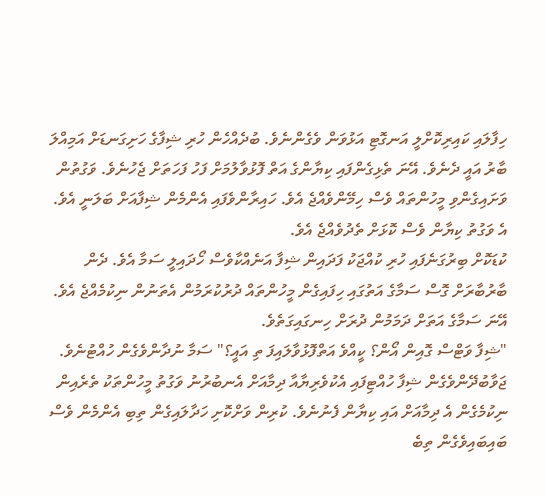ހިފާލައި ކައިރިކޮށްލީ އަނގޮޓި އަޅުވަން ވެގެންނެވެ. ބުދެއްހެން ހުރި ޝިފާގެ ހަށިގަނޑަށް އަމިއްލަ ބާރު އައީ ދެނެވެ. އޭނަ ތެޅިގެންފައި ކިޔާންގެ އަތް ފޮޅުވާލުމަށް ފަހު ފަހަތަށް ޖެހުނެވެ. ވަގުތުން ވަށައިގެންވި މީހުންތައް ވެސް ހިމޭންވެއްޖެ އެވެ. ހައިރާންވެފައި އެންމެން ޝިފާއަށް ބަލަނީ އެވެ. އެ ވަގުތު ކިޔާން ވެސް ކޮޅަށް ތެދުވެއްޖެ އެވެ.
ކުޑަކޮށް ބިރުގަނެފައި ހުރި ކުއްޖަކު ފަދައިން ޝިފާ އަނެއްކާވެސް ހޯދައިލީ ސަމާ އެވެ. ދެން ބާރުބާރަށް ގޮސް ސަމާގެ އަތުގައި ހިފައިގެން މީހުންތައް ދުރުކުރަމުން އެތަނުން ނިކުމެއްޖެ އެވެ. އޭނަ ސަމާގެ އަތަށް ދަމަމުން ދުރަށް ހިނގައިގަތެވެ.
"ޝިފާ ވަޓްސް ގޮއިން އޯން؟ ކީއްވެ އަތްފޮޅުވާލައިފަ ތި އައީ؟" ސަމާ ނުދާންވެގެން ހުއްޓުނެވެ.
ޖަވާބުދޭންވެގެން ޝިފާ ހުއްޓިފައި އެކުވެރިޔާއާ ދިމާއަށް އެނބުރުނު ވަގުތު މީހުންތަކު ތެރެއިން ނިކުމެގެން އެ ދިމާއަށް އައި ކިޔާން ފެނުނެވެ. ކުރިން ވަށްކޮށި ހަދާލައިގެން ތިބި އެންމެން ވެސް ބައިބައިވެގެން ތިބެ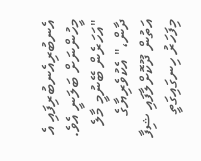އެނބުރިއެނބުރިފައި އެ މީހުންނަށް ބަލަނީ އެވެ.
"އަހަރެން ބޭނުމީ މާލެ ދާން،" އެކުވެރިޔާގެ އަތުން ދޫކޮށްލާފައި ޝިފާ މިފަހަރު ހިނގައިގަތީ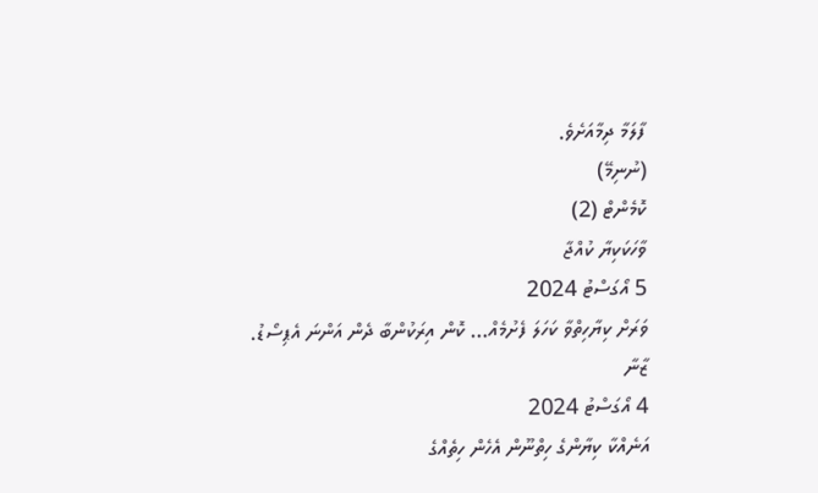ފާލަމާ ދިމާއަށެވެ.
(ނުނިމޭ)
ކޮމެންޓް (2)
ވާހަކަކިޔާ ކުއްޖާ
5 އޯގަސްޓު 2024
ވަރަށް ކިޔާހިތްވާ ކަހަލަ ފެށުމެއް... ކޮން އިރަކުންބާ ދެން އަންނަ އެޕިސޯޑު.
ޒާނާ
4 އޯގަސްޓު 2024
އަނެއްކާ ކިޔާންގެ ހިތްނޫން އެހެން ހިތެއްގެ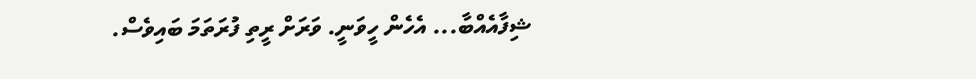ޝިފާއެއްބާ... އެހެން ހީވަނީ. ވަރަށް ރީތި ފުރަތަމަ ބައިވެސް.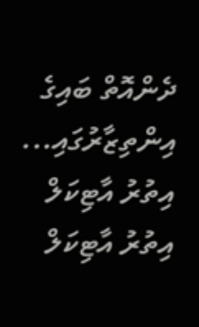ދެންއޮތް ބައިގެ އިންތިޒާރުގައި...
އިތުރު އާޓިކަލް
އިތުރު އާޓިކަލް